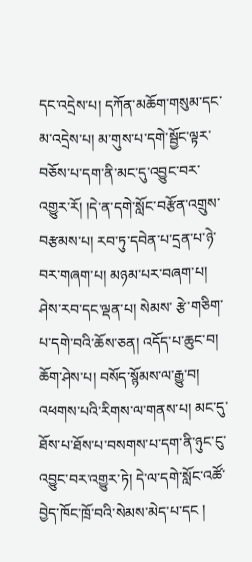དང་འདྲེས་པ། དཀོན་མཆོག་གསུམ་དང་མ་འདྲེས་པ། མ་གུས་པ་དགེ་སྦྱོང་ལྟར་བཅོས་པ་དག་ནི་མང་དུ་འབྱུང་བར་འགྱུར་རོ། །དེ་ན་དགེ་སློང་བརྩོན་འགྲུས་བརྩམས་པ། རབ་ཏུ་དབེན་པ་དྲན་པ་ཉེ་བར་གཞག་པ། མཉམ་པར་བཞག་པ། ཤེས་རབ་དང་ལྡན་པ། སེམས་ རྩེ་གཅིག་པ་དགེ་བའི་ཆོས་ཅན། འདོད་པ་ཆུང་བ། ཆོག་ཤེས་པ། བསོད་སྙོམས་ལ་རྒྱུ་བ། འཕགས་པའི་རིགས་ལ་གནས་པ། མང་དུ་ཐོས་པ་ཐོས་པ་བསགས་པ་དག་ནི་ཉུང་ངུ་འབྱུང་བར་འགྱུར་ཏེ། དེ་ལ་དགེ་སློང་འཚོ་བྱེད་ཁོང་ཁྲོ་བའི་སེམས་མེད་པ་དང །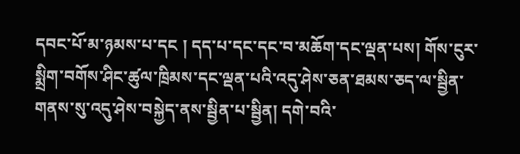དབང་པོ་མ་ཉམས་པ་དང ། དད་པ་དང་དང་བ་མཆོག་དང་ལྡན་པས། གོས་ངུར་སྨྲིག་བགོས་ཤིང་ཚུལ་ཁྲིམས་དང་ལྡན་པའི་འདུ་ཤེས་ཅན་ཐམས་ཅད་ལ་སྦྱིན་གནས་སུ་འདུ་ཤེས་བསྐྱེད་ནས་སྦྱིན་པ་སྦྱིན། དགེ་བའི་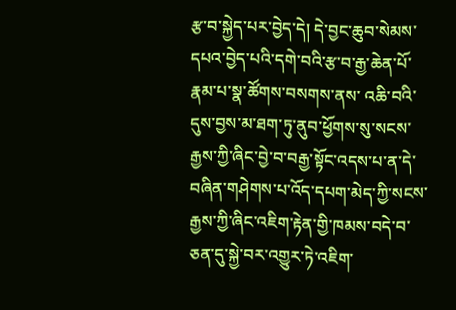རྩ་བ་སྐྱེད་པར་བྱེད་དེ། དེ་བྱང་ཆུབ་སེམས་དཔའ་བྱེད་པའི་དགེ་བའི་རྩ་བ་རྒྱ་ཆེན་པོ་རྣམ་པ་སྣ་ཚོགས་བསགས་ནས་ འཆི་བའི་དུས་བྱས་མ་ཐག་ཏུ་ནུབ་ཕྱོགས་སུ་སངས་རྒྱས་ཀྱི་ཞིང་བྱེ་བ་བརྒྱ་སྟོང་འདས་པ་ན་དེ་བཞིན་གཤེགས་པ་འོད་དཔག་མེད་ཀྱི་སངས་རྒྱས་ཀྱི་ཞིང་འཇིག་རྟེན་གྱི་ཁམས་བདེ་བ་ཅན་དུ་སྐྱེ་བར་འགྱུར་ཏེ་འཇིག་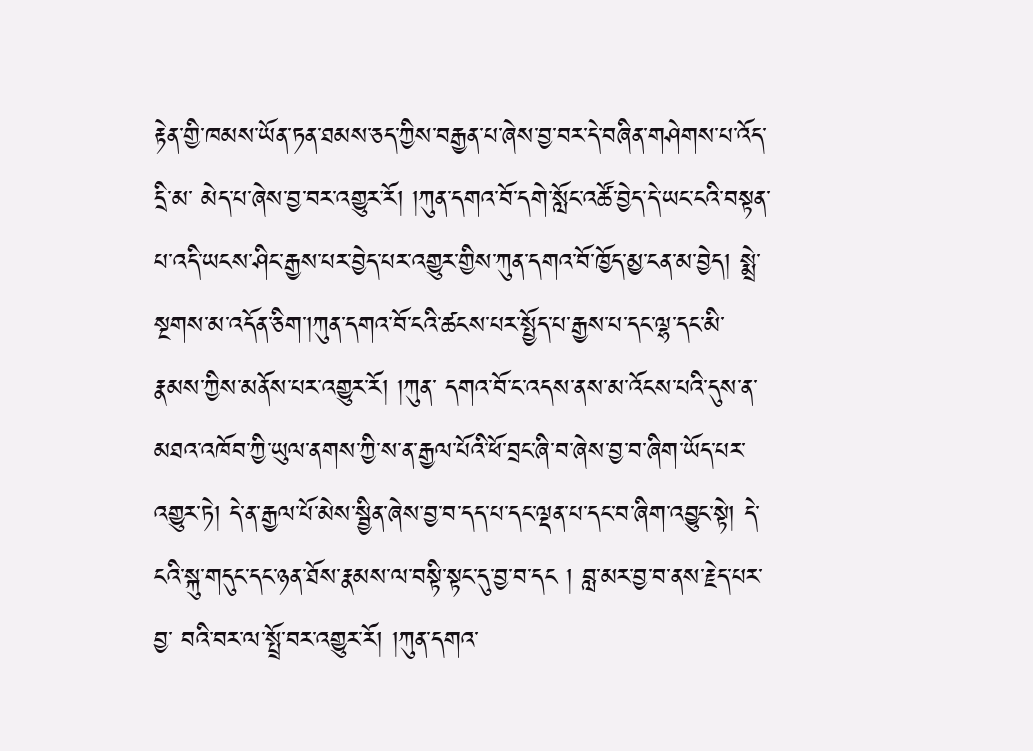རྟེན་གྱི་ཁམས་ཡོན་ཏན་ཐམས་ཅད་ཀྱིས་བརྒྱན་པ་ཞེས་བྱ་བར་དེ་བཞིན་གཤེགས་པ་འོད་དྲི་མ་ མེད་པ་ཞེས་བྱ་བར་འགྱུར་རོ། །ཀུན་དགའ་བོ་དགེ་སློང་འཚོ་བྱེད་དེ་ཡང་ངའི་བསྟན་པ་འདི་ཡངས་ཤིང་རྒྱས་པར་བྱེད་པར་འགྱུར་གྱིས་ཀུན་དགའ་བོ་ཁྱོད་མྱ་ངན་མ་བྱེད། སྨྲེ་སྔགས་མ་འདོན་ཅིག་།ཀུན་དགའ་བོ་ངའི་ཚངས་པར་སྤྱོད་པ་རྒྱས་པ་དང་ལྷ་དང་མི་རྣམས་ཀྱིས་མནོས་པར་འགྱུར་རོ། །ཀུན་ དགའ་བོ་ང་འདས་ནས་མ་འོངས་པའི་དུས་ན་མཐའ་འཁོབ་ཀྱི་ཡུལ་ནགས་ཀྱི་ས་ན་རྒྱལ་པོའི་ཕོ་བྲང་ཞི་བ་ཞེས་བྱ་བ་ཞིག་ཡོད་པར་འགྱུར་ཏེ། དེ་ན་རྒྱལ་པོ་མེས་སྦྱིན་ཞེས་བྱ་བ་དད་པ་དང་ལྡན་པ་དང་བ་ཞིག་འབྱུང་སྟེ། དེ་ངའི་སྐུ་གདུང་དང་ཉན་ཐོས་རྣམས་ལ་བསྟི་སྟང་དུ་བྱ་བ་དང ། བླ་མར་བྱ་བ་ནས་རྗེད་པར་བྱ་ བའི་བར་ལ་སྤྲོ་བར་འགྱུར་རོ། །ཀུན་དགའ་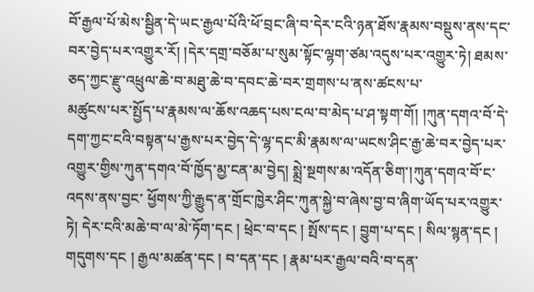བོ་རྒྱལ་པོ་མེས་སྦྱིན་དེ་ཡང་རྒྱལ་པོའི་ཕོ་བྲང་ཞི་བ་དེར་ངའི་ཉན་ཐོས་རྣམས་བསྡུས་ནས་དང་བར་བྱེད་པར་འགྱུར་རོ། །དེར་དགྲ་བཅོམ་པ་སུམ་སྟོང་ལྷག་ཙམ་འདུས་པར་འགྱུར་ཏེ། ཐམས་ཅད་ཀྱང་རྫུ་འཕྲུལ་ཆེ་བ་མཐུ་ཆེ་བ་དབང་ཆེ་བར་གྲགས་པ་ནས་ཚངས་པ་
མཚུངས་པར་སྤྱོད་པ་རྣམས་ལ་ཆོས་འཆད་པས་ངལ་བ་མེད་པ་ཤ་སྟག་གོ། །ཀུན་དགའ་བོ་དེ་དག་ཀྱང་ངའི་བསྟན་པ་རྒྱས་པར་བྱེད་དེ་ལྷ་དང་མི་རྣམས་ལ་ཡངས་ཤིང་རྒྱ་ཆེ་བར་བྱེད་པར་འགྱུར་གྱིས་ཀུན་དགའ་བོ་ཁྱོད་མྱ་ངན་མ་བྱེད། སྨྲེ་སྔགས་མ་འདོན་ཅིག་།ཀུན་དགའ་བོ་ང་འདས་ནས་བྱང་ ཕྱོགས་ཀྱི་རྒྱུད་ན་གྲོང་ཁྱེར་ཤིང་ཀུན་སྐྱེ་བ་ཞེས་བྱ་བ་ཞིག་ཡོད་པར་འགྱུར་ཏེ། དེར་ངའི་མཆེ་བ་ལ་མེ་ཏོག་དང ། ཕྲེང་བ་དང ། སྤོས་དང ། བྱུག་པ་དང ། སིལ་སྙན་དང ། གདུགས་དང ། རྒྱལ་མཚན་དང ། བ་དན་དང ། རྣམ་པར་རྒྱལ་བའི་བ་དན་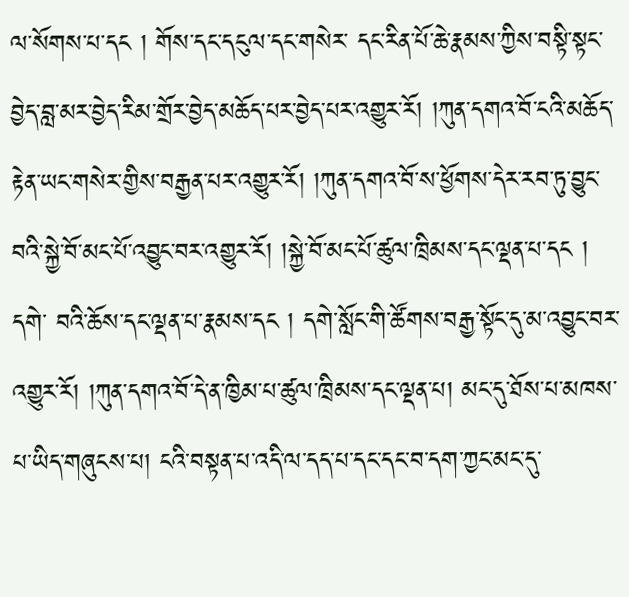ལ་སོགས་པ་དང ། གོས་དང་དངུལ་དང་གསེར་ དང་རིན་པོ་ཆེ་རྣམས་ཀྱིས་བསྟི་སྟང་བྱེད་བླ་མར་བྱེད་རིམ་གྲོར་བྱེད་མཆོད་པར་བྱེད་པར་འགྱུར་རོ། །ཀུན་དགའ་བོ་ངའི་མཆོད་རྟེན་ཡང་གསེར་གྱིས་བརྒྱན་པར་འགྱུར་རོ། །ཀུན་དགའ་བོ་ས་ཕྱོགས་དེར་རབ་ཏུ་བྱུང་བའི་སྐྱེ་བོ་མང་པོ་འབྱུང་བར་འགྱུར་རོ། །སྐྱེ་བོ་མང་པོ་ཚུལ་ཁྲིམས་དང་ལྡན་པ་དང ། དགེ་ བའི་ཆོས་དང་ལྡན་པ་རྣམས་དང ། དགེ་སློང་གི་ཚོགས་བརྒྱ་སྟོང་དུ་མ་འབྱུང་བར་འགྱུར་རོ། །ཀུན་དགའ་བོ་དེ་ན་ཁྱིམ་པ་ཚུལ་ཁྲིམས་དང་ལྡན་པ། མང་དུ་ཐོས་པ་མཁས་པ་ཡིད་གཞུངས་པ། ངའི་བསྟན་པ་འདི་ལ་དད་པ་དང་དང་བ་དག་ཀྱང་མང་དུ་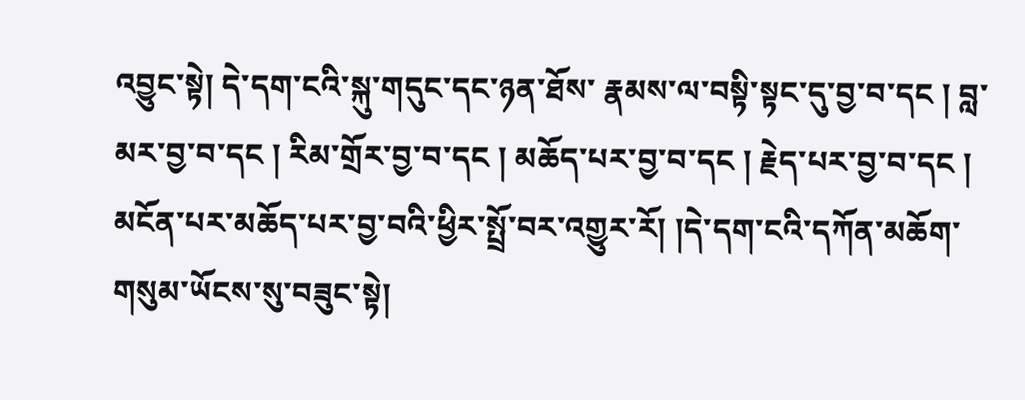འབྱུང་སྟེ། དེ་དག་ངའི་སྐུ་གདུང་དང་ཉན་ཐོས་ རྣམས་ལ་བསྟི་སྟང་དུ་བྱ་བ་དང ། བླ་མར་བྱ་བ་དང ། རིམ་གྲོར་བྱ་བ་དང ། མཆོད་པར་བྱ་བ་དང ། རྗེད་པར་བྱ་བ་དང ། མངོན་པར་མཆོད་པར་བྱ་བའི་ཕྱིར་སྤྲོ་བར་འགྱུར་རོ། །དེ་དག་ངའི་དཀོན་མཆོག་གསུམ་ཡོངས་སུ་བཟུང་སྟེ།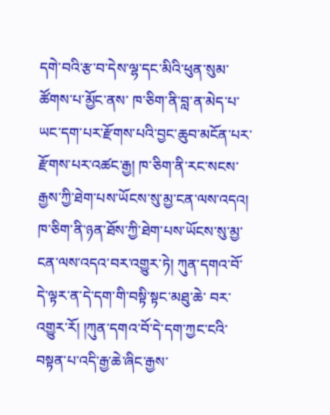དགེ་བའི་རྩ་བ་དེས་ལྷ་དང་མིའི་ཕུན་སུམ་ཚོགས་པ་མྱོང་ནས་ ཁ་ཅིག་ནི་བླ་ན་མེད་པ་ཡང་དག་པར་རྫོགས་པའི་བྱང་ཆུབ་མངོན་པར་རྫོགས་པར་འཚང་རྒྱ། ཁ་ཅིག་ནི་རང་སངས་རྒྱས་ཀྱི་ཐེག་པས་ཡོངས་སུ་མྱ་ངན་ལས་འདའ། ཁ་ཅིག་ནི་ཉན་ཐོས་ཀྱི་ཐེག་པས་ཡོངས་སུ་མྱ་ངན་ལས་འདའ་བར་འགྱུར་ཏེ། ཀུན་དགའ་བོ་དེ་ལྟར་ན་དེ་དག་གི་བསྟི་སྟང་མཐུ་ཆེ་ བར་འགྱུར་རོ། །ཀུན་དགའ་བོ་དེ་དག་ཀྱང་ངའི་བསྟན་པ་འདི་རྒྱ་ཆེ་ཞིང་རྒྱས་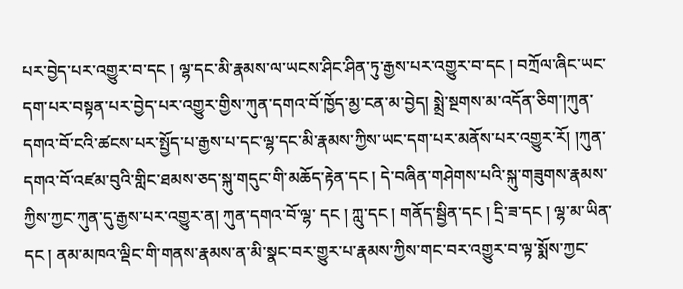པར་བྱེད་པར་འགྱུར་བ་དང ། ལྷ་དང་མི་རྣམས་ལ་ཡངས་ཤིང་ཤིན་ཏུ་རྒྱས་པར་འགྱུར་བ་དང ། བཀྲོལ་ཞིང་ཡང་དག་པར་བསྟན་པར་བྱེད་པར་འགྱུར་གྱིས་ཀུན་དགའ་བོ་ཁྱོད་མྱ་ངན་མ་བྱེད། སྨྲེ་སྔགས་མ་འདོན་ཅིག་།ཀུན་
དགའ་བོ་ངའི་ཚངས་པར་སྤྱོད་པ་རྒྱས་པ་དང་ལྷ་དང་མི་རྣམས་ཀྱིས་ཡང་དག་པར་མནོས་པར་འགྱུར་རོ། །ཀུན་དགའ་བོ་འཛམ་བུའི་གླིང་ཐམས་ཅད་སྐུ་གདུང་གི་མཆོད་རྟེན་དང ། དེ་བཞིན་གཤེགས་པའི་སྐུ་གཟུགས་རྣམས་ཀྱིས་ཀྱང་ཀུན་དུ་རྒྱས་པར་འགྱུར་ན། ཀུན་དགའ་བོ་ལྷ་ དང ། ཀླུ་དང ། གནོད་སྦྱིན་དང ། དྲི་ཟ་དང ། ལྷ་མ་ཡིན་དང ། ནམ་མཁའ་ལྡིང་གི་གནས་རྣམས་ན་མི་སྣང་བར་གྱུར་པ་རྣམས་ཀྱིས་གང་བར་འགྱུར་བ་ལྟ་སྨོས་ཀྱང་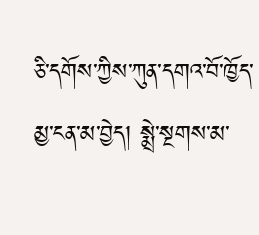ཅི་དགོས་ཀྱིས་ཀུན་དགའ་བོ་ཁྱོད་མྱ་ངན་མ་བྱེད། སྨྲེ་སྔགས་མ་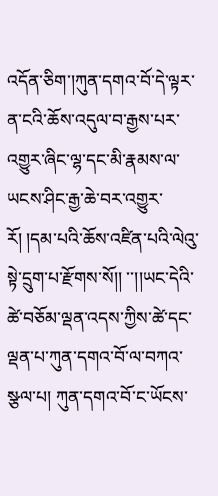འདོན་ཅིག་།ཀུན་དགའ་བོ་དེ་ལྟར་ན་ངའི་ཆོས་འདུལ་བ་རྒྱས་པར་ འགྱུར་ཞིང་ལྷ་དང་མི་རྣམས་ལ་ཡངས་ཤིང་རྒྱ་ཆེ་བར་འགྱུར་རོ། །དམ་པའི་ཆོས་འཛིན་པའི་ལེའུ་སྟེ་དྲུག་པ་རྫོགས་སོ།། ་་།།ཡང་དེའི་ཚེ་བཅོམ་ལྡན་འདས་ཀྱིས་ཚེ་དང་ལྡན་པ་ཀུན་དགའ་བོ་ལ་བཀའ་སྩལ་པ། ཀུན་དགའ་བོ་ང་ཡོངས་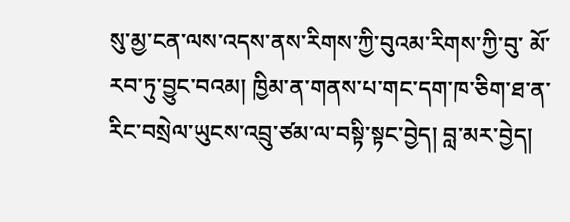སུ་མྱ་ངན་ལས་འདས་ནས་རིགས་ཀྱི་བུའམ་རིགས་ཀྱི་བུ་ མོ་རབ་ཏུ་བྱུང་བའམ། ཁྱིམ་ན་གནས་པ་གང་དག་ཁ་ཅིག་ཐ་ན་རིང་བསྲེལ་ཡུངས་འབྲུ་ཙམ་ལ་བསྟི་སྟང་བྱེད། བླ་མར་བྱེད།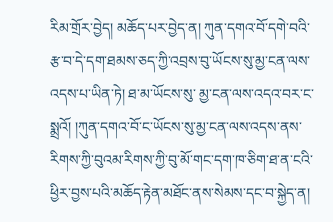རིམ་གྲོར་བྱེད། མཆོད་པར་བྱེད་ན། ཀུན་དགའ་བོ་དགེ་བའི་རྩ་བ་དེ་དག་ཐམས་ཅད་ཀྱི་འབྲས་བུ་ཡོངས་སུ་མྱ་ངན་ལས་འདས་པ་ཡིན་ཏེ། ཐ་མ་ཡོངས་སུ་ མྱ་ངན་ལས་འདའ་བར་ང་སྨྲའོ། །ཀུན་དགའ་བོ་ང་ཡོངས་སུ་མྱ་ངན་ལས་འདས་ནས་རིགས་ཀྱི་བུའམ་རིགས་ཀྱི་བུ་མོ་གང་དག་ཁ་ཅིག་ཐ་ན་ངའི་ཕྱིར་བྱས་པའི་མཆོད་རྟེན་མཐོང་ནས་སེམས་དང་བ་སྐྱེད་ན།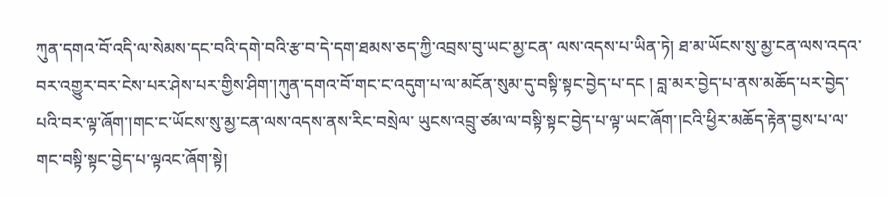ཀུན་དགའ་བོ་འདི་ལ་སེམས་དང་བའི་དགེ་བའི་རྩ་བ་དེ་དག་ཐམས་ཅད་ཀྱི་འབྲས་བུ་ཡང་མྱ་ངན་ ལས་འདས་པ་ཡིན་ཏེ། ཐ་མ་ཡོངས་སུ་མྱ་ངན་ལས་འདའ་བར་འགྱུར་བར་ངེས་པར་ཤེས་པར་གྱིས་ཤིག་།ཀུན་དགའ་བོ་གང་ང་འདུག་པ་ལ་མངོན་སུམ་དུ་བསྟི་སྟང་བྱེད་པ་དང ། བླ་མར་བྱེད་པ་ནས་མཆོད་པར་བྱེད་པའི་བར་ལྟ་ཞོག་།གང་ང་ཡོངས་སུ་མྱ་ངན་ལས་འདས་ནས་རིང་བསྲེལ་ ཡུངས་འབྲུ་ཙམ་ལ་བསྟི་སྟང་བྱེད་པ་ལྟ་ཡང་ཞོག་།ངའི་ཕྱིར་མཆོད་རྟེན་བྱས་པ་ལ་གང་བསྟི་སྟང་བྱེད་པ་ལྟའང་ཞོག་སྟེ།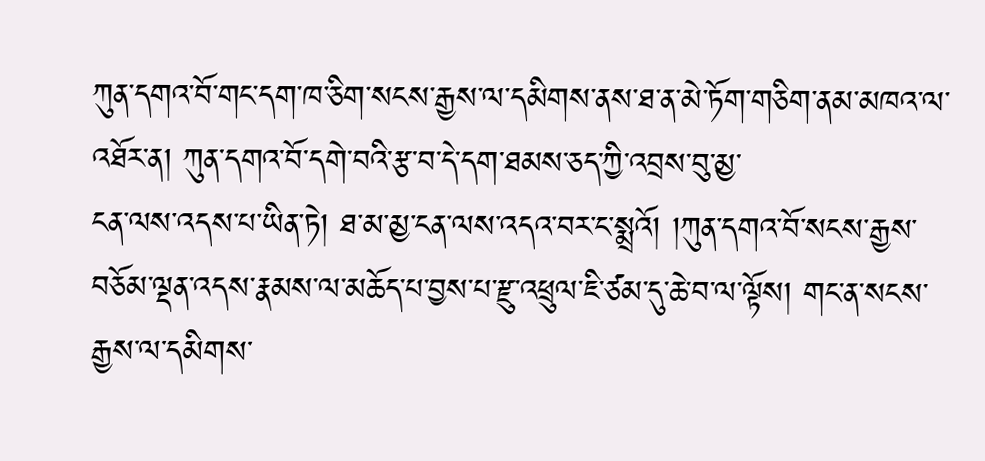ཀུན་དགའ་བོ་གང་དག་ཁ་ཅིག་སངས་རྒྱས་ལ་དམིགས་ནས་ཐ་ན་མེ་ཏོག་གཅིག་ནམ་མཁའ་ལ་འཐོར་ན། ཀུན་དགའ་བོ་དགེ་བའི་རྩ་བ་དེ་དག་ཐམས་ཅད་ཀྱི་འབྲས་བུ་མྱ་
ངན་ལས་འདས་པ་ཡིན་ཏེ། ཐ་མ་མྱ་ངན་ལས་འདའ་བར་ང་སྨྲའོ། །ཀུན་དགའ་བོ་སངས་རྒྱས་བཅོམ་ལྡན་འདས་རྣམས་ལ་མཆོད་པ་བྱས་པ་རྫུ་འཕྲུལ་ཇི་ཙམ་དུ་ཆེ་བ་ལ་ལྟོས། གང་ན་སངས་རྒྱས་ལ་དམིགས་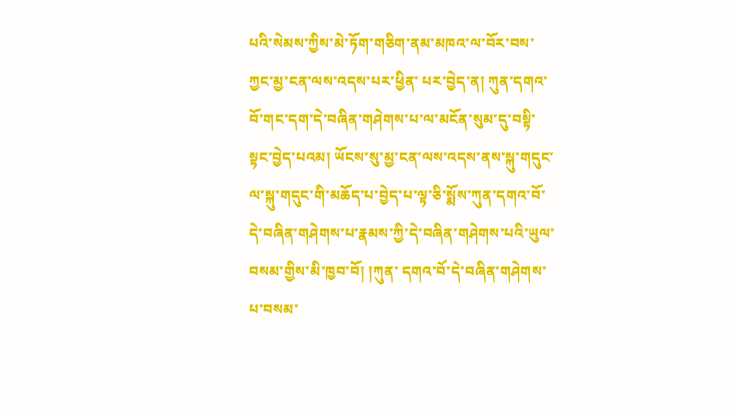པའི་སེམས་ཀྱིས་མེ་ཏོག་གཅིག་ནམ་མཁའ་ལ་བོར་བས་ཀྱང་མྱ་ངན་ལས་འདས་པར་ཕྱིན་ པར་བྱེད་ན། ཀུན་དགའ་བོ་གང་དག་དེ་བཞིན་གཤེགས་པ་ལ་མངོན་སུམ་དུ་བསྟི་སྟང་བྱེད་པའམ། ཡོངས་སུ་མྱ་ངན་ལས་འདས་ནས་སྐུ་གདུང་ལ་སྐུ་གདུང་གི་མཆོད་པ་བྱེད་པ་ལྟ་ཅི་སྨོས་ཀུན་དགའ་བོ་དེ་བཞིན་གཤེགས་པ་རྣམས་ཀྱི་དེ་བཞིན་གཤེགས་པའི་ཡུལ་བསམ་གྱིས་མི་ཁྱབ་བོ། །ཀུན་ དགའ་བོ་དེ་བཞིན་གཤེགས་པ་བསམ་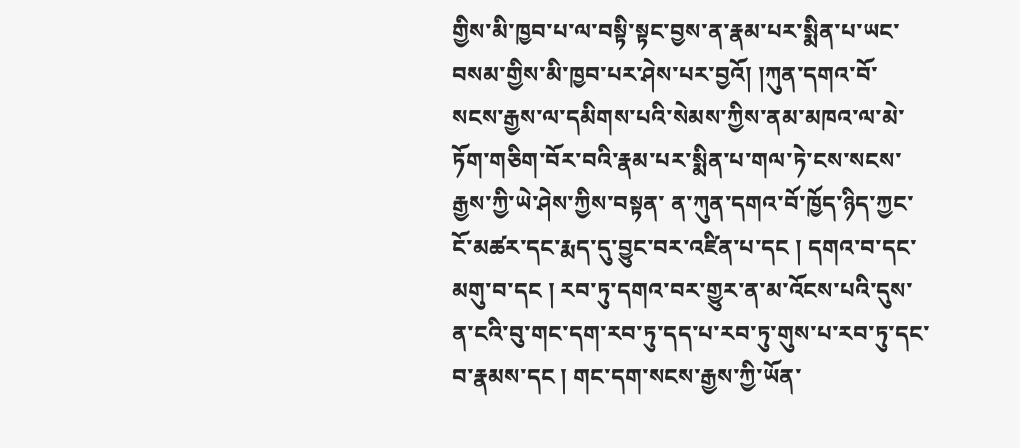གྱིས་མི་ཁྱབ་པ་ལ་བསྟི་སྟང་བྱས་ན་རྣམ་པར་སྨིན་པ་ཡང་བསམ་གྱིས་མི་ཁྱབ་པར་ཤེས་པར་བྱའོ། །ཀུན་དགའ་བོ་སངས་རྒྱས་ལ་དམིགས་པའི་སེམས་ཀྱིས་ནམ་མཁའ་ལ་མེ་ཏོག་གཅིག་བོར་བའི་རྣམ་པར་སྨིན་པ་གལ་ཏེ་ངས་སངས་རྒྱས་ཀྱི་ཡེ་ཤེས་ཀྱིས་བསྟན་ ན་ཀུན་དགའ་བོ་ཁྱོད་ཉིད་ཀྱང་ངོ་མཚར་དང་རྨད་དུ་བྱུང་བར་འཛིན་པ་དང ། དགའ་བ་དང་མགུ་བ་དང ། རབ་ཏུ་དགའ་བར་གྱུར་ན་མ་འོངས་པའི་དུས་ན་ངའི་བུ་གང་དག་རབ་ཏུ་དད་པ་རབ་ཏུ་གུས་པ་རབ་ཏུ་དང་བ་རྣམས་དང ། གང་དག་སངས་རྒྱས་ཀྱི་ཡོན་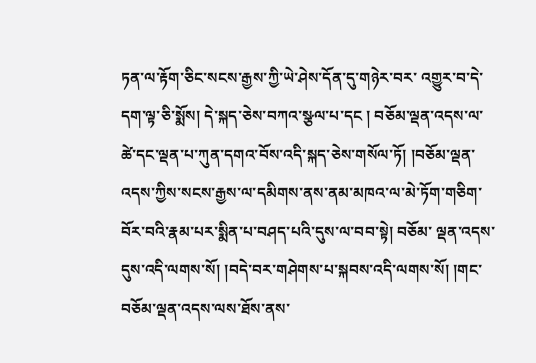ཏན་ལ་རྟོག་ཅིང་སངས་རྒྱས་ཀྱི་ཡེ་ཤེས་དོན་དུ་གཉེར་བར་ འགྱུར་བ་དེ་དག་ལྟ་ཅི་སྨོས། དེ་སྐད་ཅེས་བཀའ་སྩལ་པ་དང ། བཅོམ་ལྡན་འདས་ལ་ཚེ་དང་ལྡན་པ་ཀུན་དགའ་བོས་འདི་སྐད་ཅེས་གསོལ་ཏོ། །བཅོམ་ལྡན་འདས་ཀྱིས་སངས་རྒྱས་ལ་དམིགས་ནས་ནམ་མཁའ་ལ་མེ་ཏོག་གཅིག་བོར་བའི་རྣམ་པར་སྨིན་པ་བཤད་པའི་དུས་ལ་བབ་སྟེ། བཅོམ་ ལྡན་འདས་དུས་འདི་ལགས་སོ། །བདེ་བར་གཤེགས་པ་སྐབས་འདི་ལགས་སོ། །གང་བཅོམ་ལྡན་འདས་ལས་ཐོས་ནས་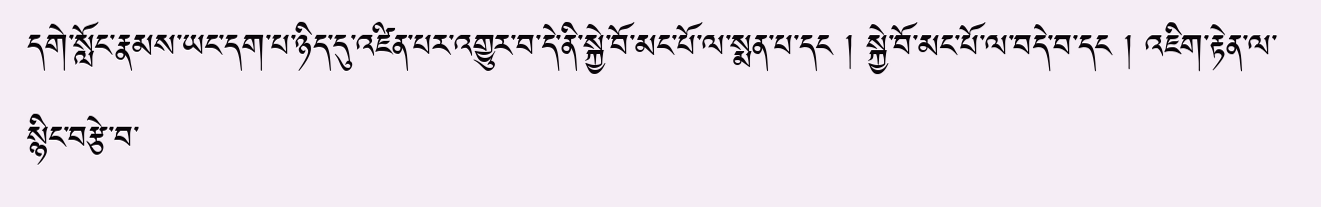དགེ་སློང་རྣམས་ཡང་དག་པ་ཉིད་དུ་འཛིན་པར་འགྱུར་བ་དེ་ནི་སྐྱེ་བོ་མང་པོ་ལ་སྨན་པ་དང ། སྐྱེ་བོ་མང་པོ་ལ་བདེ་བ་དང ། འཇིག་རྟེན་ལ་སྙིང་བརྩེ་བ་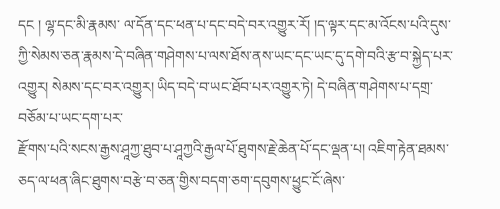དང ། ལྷ་དང་མི་རྣམས་ ལ་དོན་དང་ཕན་པ་དང་བདེ་བར་འགྱུར་རོ། །ད་ལྟར་དང་མ་འོངས་པའི་དུས་ཀྱི་སེམས་ཅན་རྣམས་དེ་བཞིན་གཤེགས་པ་ལས་ཐོས་ནས་ཡང་དང་ཡང་དུ་དགེ་བའི་རྩ་བ་སྐྱེད་པར་འགྱུར། སེམས་དང་བར་འགྱུར། ཡིད་བདེ་བ་ཡང་ཐོབ་པར་འགྱུར་ཏེ། དེ་བཞིན་གཤེགས་པ་དགྲ་བཅོམ་པ་ཡང་དག་པར་
རྫོགས་པའི་སངས་རྒྱས་ཤཱཀྱ་ཐུབ་པ་ཤཱཀྱའི་རྒྱལ་པོ་ཐུགས་རྗེ་ཆེན་པོ་དང་ལྡན་པ། འཇིག་རྟེན་ཐམས་ཅད་ལ་ཕན་ཞིང་ཐུགས་བརྩེ་བ་ཅན་གྱིས་བདག་ཅག་དབུགས་ཕྱུང་ངོ་ཞེས་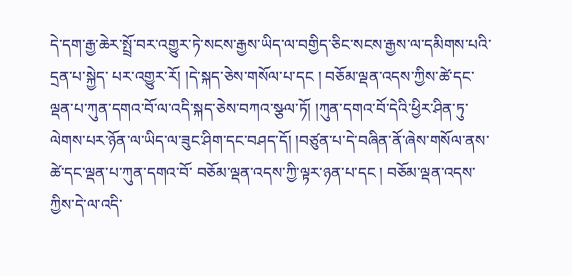དེ་དག་རྒྱ་ཆེར་སྤྲོ་བར་འགྱུར་ཏེ་སངས་རྒྱས་ཡིད་ལ་བགྱིད་ཅིང་སངས་རྒྱས་ལ་དམིགས་པའི་དྲན་པ་སྐྱེད་ པར་འགྱུར་རོ། །དེ་སྐད་ཅེས་གསོལ་པ་དང ། བཅོམ་ལྡན་འདས་ཀྱིས་ཚེ་དང་ལྡན་པ་ཀུན་དགའ་བོ་ལ་འདི་སྐད་ཅེས་བཀའ་སྩལ་ཏོ། །ཀུན་དགའ་བོ་དེའི་ཕྱིར་ཤིན་ཏུ་ལེགས་པར་ཉོན་ལ་ཡིད་ལ་ཟུང་ཤིག་དང་བཤད་དོ། །བཙུན་པ་དེ་བཞིན་ནོ་ཞེས་གསོལ་ནས་ཚེ་དང་ལྡན་པ་ཀུན་དགའ་བོ་ བཅོམ་ལྡན་འདས་ཀྱི་ལྟར་ཉན་པ་དང ། བཅོམ་ལྡན་འདས་ཀྱིས་དེ་ལ་འདི་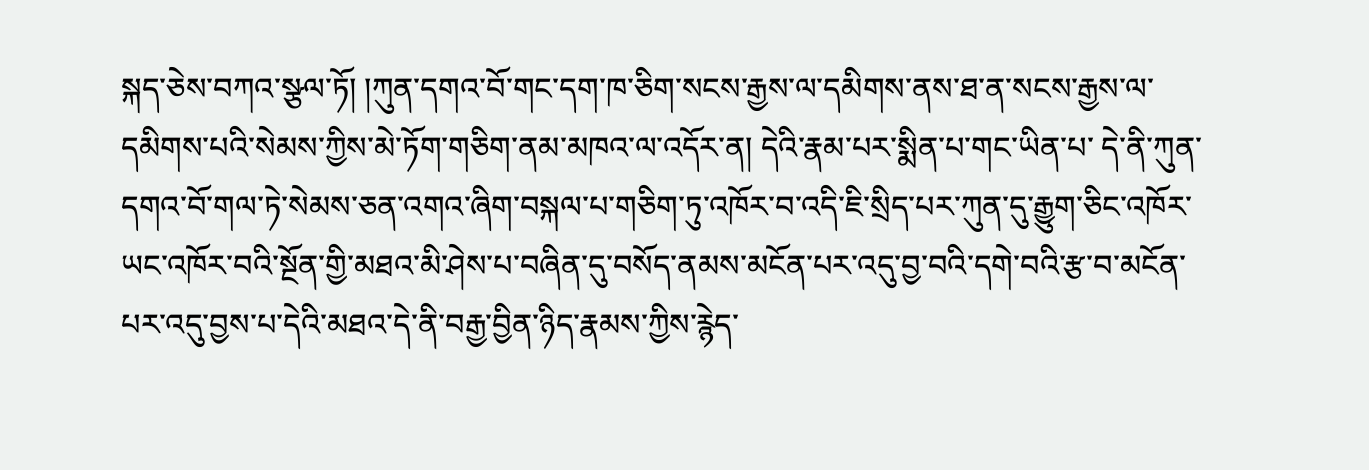སྐད་ཅེས་བཀའ་སྩལ་ཏོ། །ཀུན་དགའ་བོ་གང་དག་ཁ་ཅིག་སངས་རྒྱས་ལ་དམིགས་ནས་ཐ་ན་སངས་རྒྱས་ལ་དམིགས་པའི་སེམས་ཀྱིས་མེ་ཏོག་གཅིག་ནམ་མཁའ་ལ་འདོར་ན། དེའི་རྣམ་པར་སྨིན་པ་གང་ཡིན་པ་ དེ་ནི་ཀུན་དགའ་བོ་གལ་ཏེ་སེམས་ཅན་འགའ་ཞིག་བསྐལ་པ་གཅིག་ཏུ་འཁོར་བ་འདི་ཇི་སྲིད་པར་ཀུན་དུ་རྒྱུག་ཅིང་འཁོར་ཡང་འཁོར་བའི་སྔོན་གྱི་མཐའ་མི་ཤེས་པ་བཞིན་དུ་བསོད་ནམས་མངོན་པར་འདུ་བྱ་བའི་དགེ་བའི་རྩ་བ་མངོན་པར་འདུ་བྱས་པ་དེའི་མཐའ་དེ་ནི་བརྒྱ་བྱིན་ཉིད་རྣམས་ཀྱིས་རྙེད་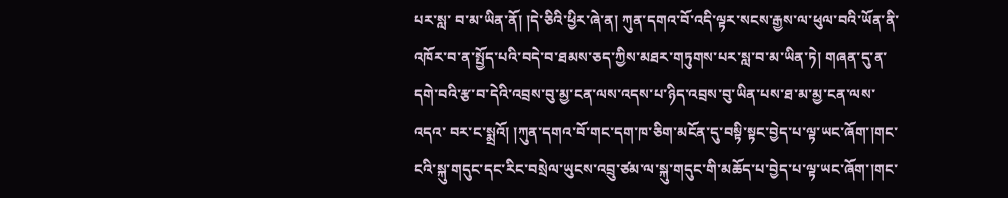པར་སླ་ བ་མ་ཡིན་ནོ། །དེ་ཅིའི་ཕྱིར་ཞེ་ན། ཀུན་དགའ་བོ་འདི་ལྟར་སངས་རྒྱས་ལ་ཕུལ་བའི་ཡོན་ནི་འཁོར་བ་ན་སྤྱོད་པའི་བདེ་བ་ཐམས་ཅད་ཀྱིས་མཐར་གཏུགས་པར་སླ་བ་མ་ཡིན་ཏེ། གཞན་དུ་ན་དགེ་བའི་རྩ་བ་དེའི་འབྲས་བུ་མྱ་ངན་ལས་འདས་པ་ཉིད་འབྲས་བུ་ཡིན་པས་ཐ་མ་མྱ་ངན་ལས་འདའ་ བར་ང་སྨྲའོ། །ཀུན་དགའ་བོ་གང་དག་ཁ་ཅིག་མངོན་དུ་བསྟི་སྟང་བྱེད་པ་ལྟ་ཡང་ཞོག་།གང་ངའི་སྐུ་གདུང་དང་རིང་བསྲེལ་ཡུངས་འབྲུ་ཙམ་ལ་སྐུ་གདུང་གི་མཆོད་པ་བྱེད་པ་ལྟ་ཡང་ཞོག་།གང་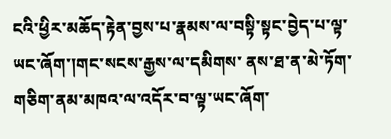ངའི་ཕྱིར་མཆོད་རྟེན་བྱས་པ་རྣམས་ལ་བསྟི་སྟང་བྱེད་པ་ལྟ་ཡང་ཞོག་།གང་སངས་རྒྱས་ལ་དམིགས་ ནས་ཐ་ན་མེ་ཏོག་གཅིག་ནམ་མཁའ་ལ་འདོར་བ་ལྟ་ཡང་ཞོག་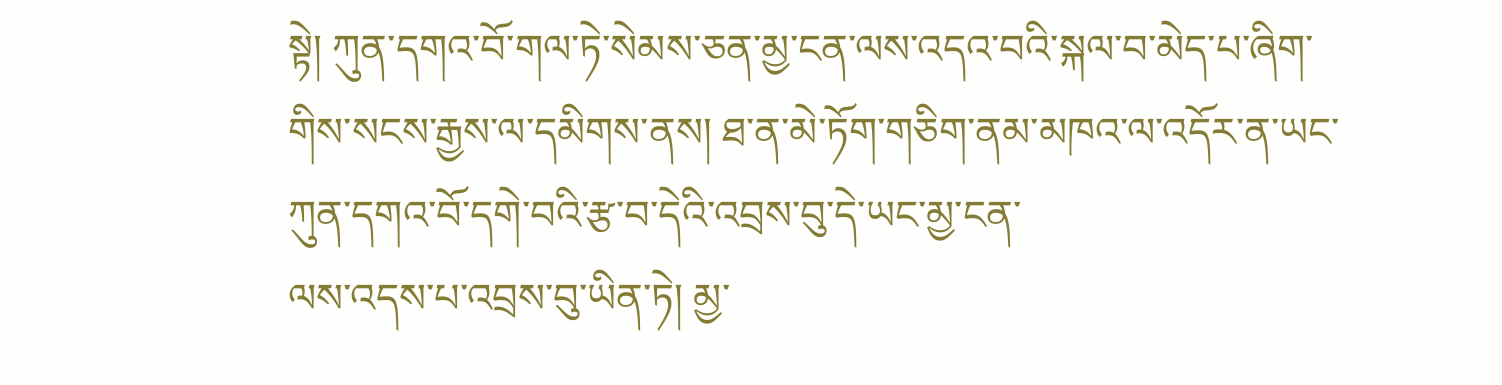སྟེ། ཀུན་དགའ་བོ་གལ་ཏེ་སེམས་ཅན་མྱ་ངན་ལས་འདའ་བའི་སྐལ་བ་མེད་པ་ཞིག་གིས་སངས་རྒྱས་ལ་དམིགས་ནས། ཐ་ན་མེ་ཏོག་གཅིག་ནམ་མཁའ་ལ་འདོར་ན་ཡང་ཀུན་དགའ་བོ་དགེ་བའི་རྩ་བ་དེའི་འབྲས་བུ་དེ་ཡང་མྱ་ངན་
ལས་འདས་པ་འབྲས་བུ་ཡིན་ཏེ། མྱ་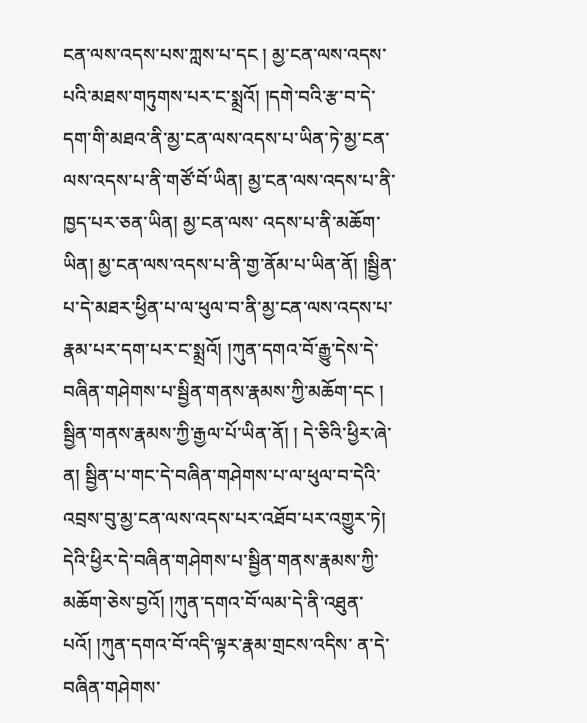ངན་ལས་འདས་པས་ཀླས་པ་དང ། མྱ་ངན་ལས་འདས་པའི་མཐས་གཏུགས་པར་ང་སྨྲའོ། །དགེ་བའི་རྩ་བ་དེ་དག་གི་མཐའ་ནི་མྱ་ངན་ལས་འདས་པ་ཡིན་ཏེ་མྱ་ངན་ལས་འདས་པ་ནི་གཙོ་བོ་ཡིན། མྱ་ངན་ལས་འདས་པ་ནི་ཁྱད་པར་ཅན་ཡིན། མྱ་ངན་ལས་ འདས་པ་ནི་མཆོག་ཡིན། མྱ་ངན་ལས་འདས་པ་ནི་གྱ་ནོམ་པ་ཡིན་ནོ། །སྦྱིན་པ་དེ་མཐར་ཕྱིན་པ་ལ་ཕུལ་བ་ནི་མྱ་ངན་ལས་འདས་པ་རྣམ་པར་དག་པར་ང་སྨྲའོ། །ཀུན་དགའ་བོ་རྒྱུ་དེས་དེ་བཞིན་གཤེགས་པ་སྦྱིན་གནས་རྣམས་ཀྱི་མཆོག་དང ། སྦྱིན་གནས་རྣམས་ཀྱི་རྒྱལ་པོ་ཡིན་ནོ། ། དེ་ཅིའི་ཕྱིར་ཞེ་ན། སྦྱིན་པ་གང་དེ་བཞིན་གཤེགས་པ་ལ་ཕུལ་བ་དེའི་འབྲས་བུ་མྱ་ངན་ལས་འདས་པར་འཐོབ་པར་འགྱུར་ཏེ། དེའི་ཕྱིར་དེ་བཞིན་གཤེགས་པ་སྦྱིན་གནས་རྣམས་ཀྱི་མཆོག་ཅེས་བྱའོ། །ཀུན་དགའ་བོ་ལམ་དེ་ནི་འཐུན་པའོ། །ཀུན་དགའ་བོ་འདི་ལྟར་རྣམ་གྲངས་འདིས་ ན་དེ་བཞིན་གཤེགས་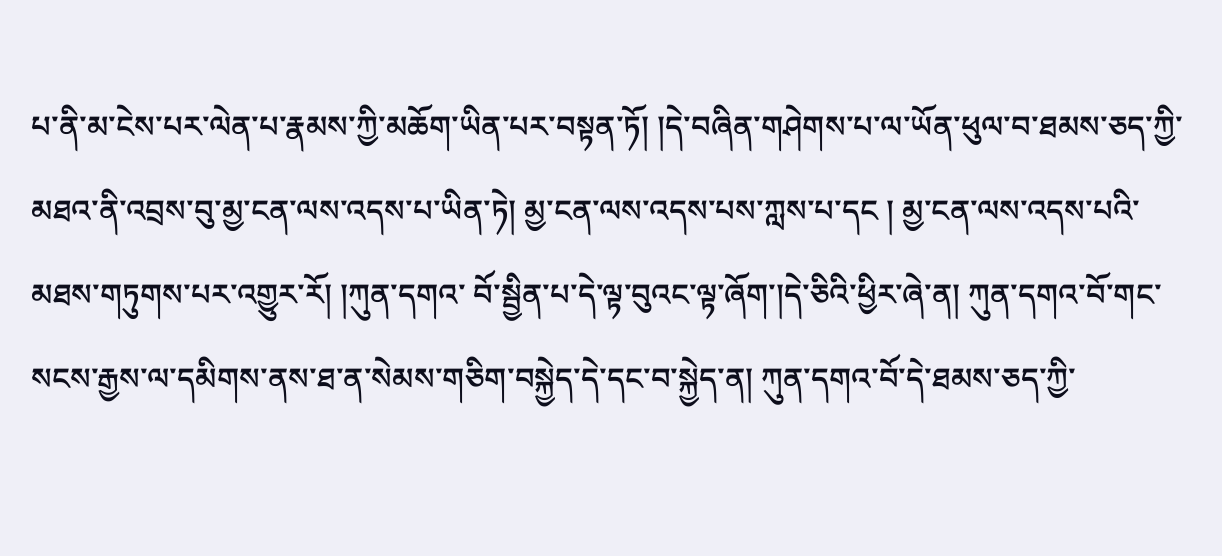པ་ནི་མ་ངེས་པར་ལེན་པ་རྣམས་ཀྱི་མཆོག་ཡིན་པར་བསྟན་ཏོ། །དེ་བཞིན་གཤེགས་པ་ལ་ཡོན་ཕུལ་བ་ཐམས་ཅད་ཀྱི་མཐའ་ནི་འབྲས་བུ་མྱ་ངན་ལས་འདས་པ་ཡིན་ཏེ། མྱ་ངན་ལས་འདས་པས་ཀླས་པ་དང ། མྱ་ངན་ལས་འདས་པའི་མཐས་གཏུགས་པར་འགྱུར་རོ། །ཀུན་དགའ་ བོ་སྦྱིན་པ་དེ་ལྟ་བུའང་ལྟ་ཞོག་།དེ་ཅིའི་ཕྱིར་ཞེ་ན། ཀུན་དགའ་བོ་གང་སངས་རྒྱས་ལ་དམིགས་ནས་ཐ་ན་སེམས་གཅིག་བསྐྱེད་དེ་དང་བ་སྐྱེད་ན། ཀུན་དགའ་བོ་དེ་ཐམས་ཅད་ཀྱི་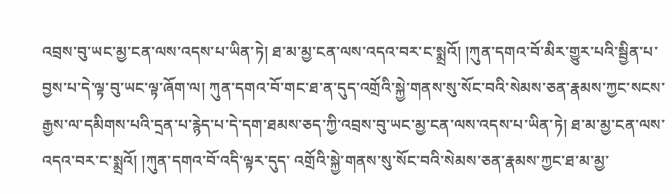འབྲས་བུ་ཡང་མྱ་ངན་ལས་འདས་པ་ཡིན་ཏེ། ཐ་མ་མྱ་ངན་ལས་འདའ་བར་ང་སྨྲའོ། །ཀུན་དགའ་བོ་མིར་གྱུར་པའི་སྦྱིན་པ་ བྱས་པ་དེ་ལྟ་བུ་ཡང་ལྟ་ཞོག་ལ། ཀུན་དགའ་བོ་གང་ཐ་ན་དུད་འགྲོའི་སྐྱེ་གནས་སུ་སོང་བའི་སེམས་ཅན་རྣམས་ཀྱང་སངས་རྒྱས་ལ་དམིགས་པའི་དྲན་པ་རྙེད་པ་དེ་དག་ཐམས་ཅད་ཀྱི་འབྲས་བུ་ཡང་མྱ་ངན་ལས་འདས་པ་ཡིན་ཏེ། ཐ་མ་མྱ་ངན་ལས་འདའ་བར་ང་སྨྲའོ། །ཀུན་དགའ་བོ་འདི་ལྟར་དུད་ འགྲོའི་སྐྱེ་གནས་སུ་སོང་བའི་སེམས་ཅན་རྣམས་ཀྱང་ཐ་མ་མྱ་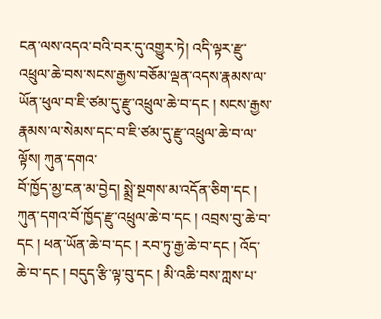ངན་ལས་འདའ་བའི་བར་དུ་འགྱུར་ཏེ། འདི་ལྟར་རྫུ་འཕྲུལ་ཆེ་བས་སངས་རྒྱས་བཅོམ་ལྡན་འདས་རྣམས་ལ་ཡོན་ཕུལ་བ་ཇི་ཙམ་དུ་རྫུ་འཕྲུལ་ཆེ་བ་དང ། སངས་རྒྱས་རྣམས་ལ་སེམས་དང་བ་ཇི་ཙམ་དུ་རྫུ་འཕྲུལ་ཆེ་བ་ལ་ལྟོས། ཀུན་དགའ་
བོ་ཁྱོད་མྱ་ངན་མ་བྱེད། སྨྲེ་སྔགས་མ་འདོན་ཅིག་དང ། ཀུན་དགའ་བོ་ཁྱོད་རྫུ་འཕྲུལ་ཆེ་བ་དང ། འབྲས་བུ་ཆེ་བ་དང ། ཕན་ཡོན་ཆེ་བ་དང ། རབ་ཏུ་རྒྱ་ཆེ་བ་དང ། འོད་ཆེ་བ་དང ། བདུད་རྩི་ལྟ་བུ་དང ། མི་འཆི་བས་ཀླས་པ་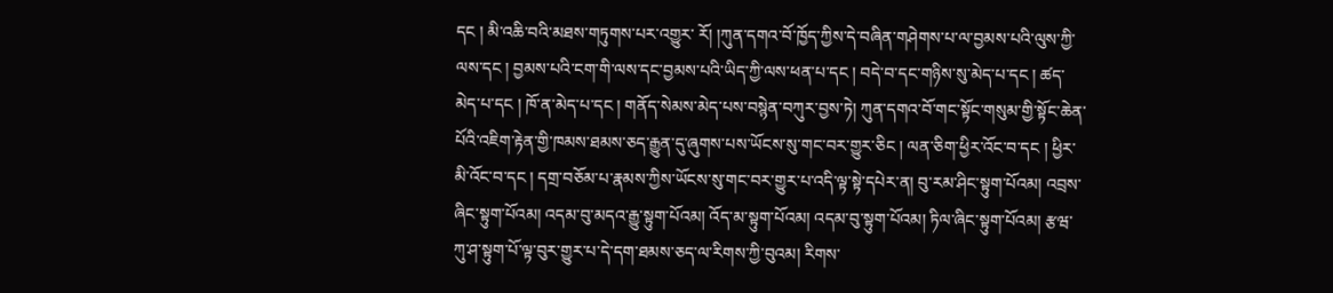དང ། མི་འཆི་བའི་མཐས་གཏུགས་པར་འགྱུར་ རོ། །ཀུན་དགའ་བོ་ཁྱོད་ཀྱིས་དེ་བཞིན་གཤེགས་པ་ལ་བྱམས་པའི་ལུས་ཀྱི་ལས་དང ། བྱམས་པའི་ངག་གི་ལས་དང་བྱམས་པའི་ཡིད་ཀྱི་ལས་ཕན་པ་དང ། བདེ་བ་དང་གཉིས་སུ་མེད་པ་དང ། ཚད་མེད་པ་དང ། ཁོ་ན་མེད་པ་དང ། གནོད་སེམས་མེད་པས་བསྙེན་བཀུར་བྱས་ཏེ། ཀུན་དགའ་བོ་གང་སྟོང་གསུམ་གྱི་སྟོང་ཆེན་པོའི་འཇིག་རྟེན་གྱི་ཁམས་ཐམས་ཅད་རྒྱུན་དུ་ཞུགས་པས་ཡོངས་སུ་གང་བར་གྱུར་ཅིང ། ལན་ཅིག་ཕྱིར་འོང་བ་དང ། ཕྱིར་མི་འོང་བ་དང ། དགྲ་བཅོམ་པ་རྣམས་ཀྱིས་ཡོངས་སུ་གང་བར་གྱུར་པ་འདི་ལྟ་སྟེ་དཔེར་ན། བུ་རམ་ཤིང་སྟུག་པོའམ། འབྲས་ ཞིང་སྟུག་པོའམ། འདམ་བུ་མདའ་རྒྱུ་སྟུག་པོའམ། འོད་མ་སྟུག་པོའམ། འདམ་བུ་སྟུག་པོའམ། ཏིལ་ཞིང་སྟུག་པོའམ། རྩཝ་ཀུ་ཤ་སྟུག་པོ་ལྟ་བུར་གྱུར་པ་དེ་དག་ཐམས་ཅད་ལ་རིགས་ཀྱི་བུའམ། རིགས་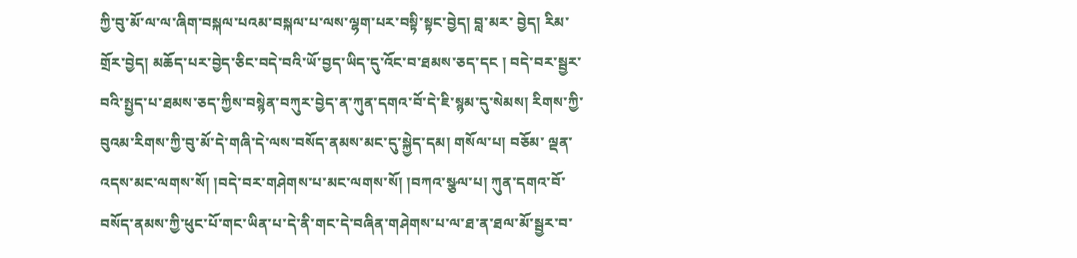ཀྱི་བུ་མོ་ལ་ལ་ཞིག་བསྐལ་པའམ་བསྐལ་པ་ལས་ལྷག་པར་བསྟི་སྟང་བྱེད། བླ་མར་ བྱེད། རིམ་གྲོར་བྱེད། མཆོད་པར་བྱེད་ཅིང་བདེ་བའི་ཡོ་བྱད་ཡིད་དུ་འོང་བ་ཐམས་ཅད་དང ། བདེ་བར་སྦྱར་བའི་སྤྱད་པ་ཐམས་ཅད་ཀྱིས་བསྙེན་བཀུར་བྱེད་ན་ཀུན་དགའ་བོ་དེ་ཇི་སྙམ་དུ་སེམས། རིགས་ཀྱི་བུའམ་རིགས་ཀྱི་བུ་མོ་དེ་གཞི་དེ་ལས་བསོད་ནམས་མང་དུ་སྐྱེད་དམ། གསོལ་པ། བཅོམ་ ལྡན་འདས་མང་ལགས་སོ། །བདེ་བར་གཤེགས་པ་མང་ལགས་སོ། །བཀའ་སྩལ་པ། ཀུན་དགའ་བོ་བསོད་ནམས་ཀྱི་ཕུང་པོ་གང་ཡིན་པ་དེ་ནི་གང་དེ་བཞིན་གཤེགས་པ་ལ་ཐ་ན་ཐལ་མོ་སྦྱར་བ་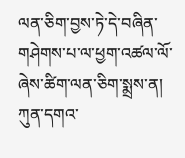ལན་ཅིག་བྱས་ཏེ་དེ་བཞིན་གཤེགས་པ་ལ་ཕྱག་འཚལ་ལོ་ཞེས་ཚིག་ལན་ཅིག་སྨྲས་ན། ཀུན་དགའ་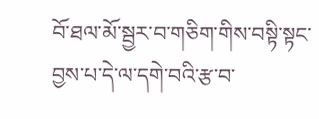བོ་ཐལ་མོ་སྦྱར་བ་གཅིག་གིས་བསྟི་སྟང་བྱས་པ་དེ་ལ་དགེ་བའི་རྩ་བ་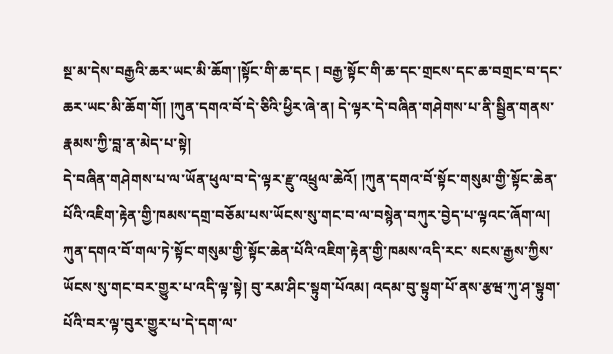སྔ་མ་དེས་བརྒྱའི་ཆར་ཡང་མི་ཆོག་།སྟོང་གི་ཆ་དང ། བརྒྱ་སྟོང་གི་ཆ་དང་གྲངས་དང་ཆ་བགྲང་བ་དང་ཆར་ཡང་མི་ཆོག་གོ། །ཀུན་དགའ་བོ་དེ་ཅིའི་ཕྱིར་ཞེ་ན། དེ་ལྟར་དེ་བཞིན་གཤེགས་པ་ནི་སྦྱིན་གནས་རྣམས་ཀྱི་བླ་ན་མེད་པ་སྟེ།
དེ་བཞིན་གཤེགས་པ་ལ་ཡོན་ཕུལ་བ་དེ་ལྟར་རྫུ་འཕྲུལ་ཆེའོ། །ཀུན་དགའ་བོ་སྟོང་གསུམ་གྱི་སྟོང་ཆེན་པོའི་འཇིག་རྟེན་གྱི་ཁམས་དགྲ་བཅོམ་པས་ཡོངས་སུ་གང་བ་ལ་བསྙེན་བཀུར་བྱེད་པ་ལྟའང་ཞོག་ལ། ཀུན་དགའ་བོ་གལ་ཏེ་སྟོང་གསུམ་གྱི་སྟོང་ཆེན་པོའི་འཇིག་རྟེན་གྱི་ཁམས་འདི་རང་ སངས་རྒྱས་ཀྱིས་ཡོངས་སུ་གང་བར་གྱུར་པ་འདི་ལྟ་སྟེ། བུ་རམ་ཤིང་སྟུག་པོའམ། འདམ་བུ་སྟུག་པོ་ནས་རྩཝ་ཀུ་ཤ་སྟུག་པོའི་བར་ལྟ་བུར་གྱུར་པ་དེ་དག་ལ་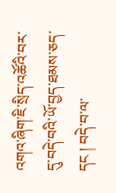འགའ་ཞིག་ཇི་སྲིད་འཚོའི་བར་དུ་བདེ་བའི་ཡོ་བྱད་ཐམས་ཅད་དང ། བདེ་བ་ལ་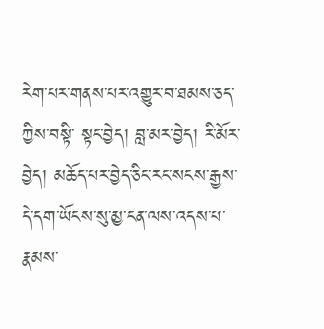རེག་པར་གནས་པར་འགྱུར་བ་ཐམས་ཅད་ཀྱིས་བསྟི་ སྟང་བྱེད། བླ་མར་བྱེད། རི་མོར་བྱེད། མཆོད་པར་བྱེད་ཅིང་རང་སངས་རྒྱས་དེ་དག་ཡོངས་སུ་མྱ་ངན་ལས་འདས་པ་རྣམས་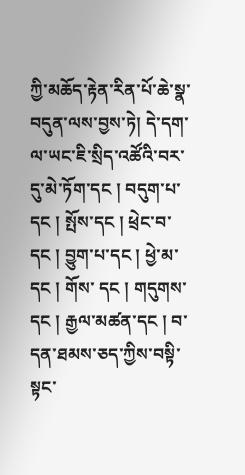ཀྱི་མཆོད་རྟེན་རིན་པོ་ཆེ་སྣ་བདུན་ལས་བྱས་ཏེ། དེ་དག་ལ་ཡང་ཇི་སྲིད་འཚོའི་བར་དུ་མེ་ཏོག་དང ། བདུག་པ་དང ། སྤོས་དང ། ཕྲེང་བ་དང ། བྱུག་པ་དང ། ཕྱེ་མ་དང ། གོས་ དང ། གདུགས་དང ། རྒྱལ་མཚན་དང ། བ་དན་ཐམས་ཅད་ཀྱིས་བསྟི་སྟང་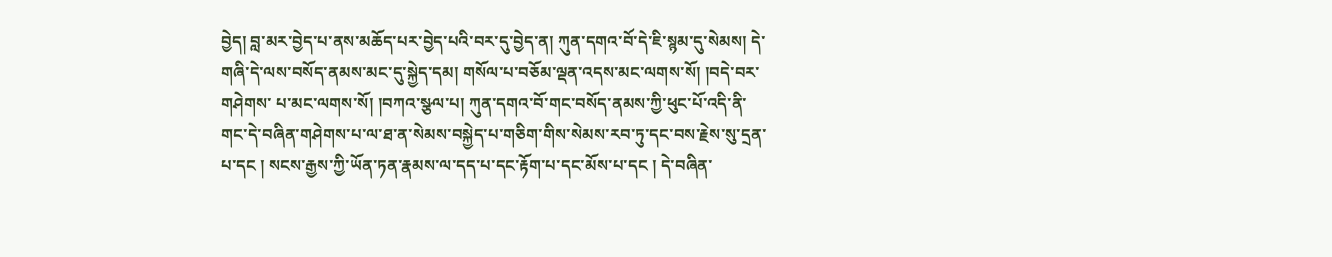བྱེད། བླ་མར་བྱེད་པ་ནས་མཆོད་པར་བྱེད་པའི་བར་དུ་བྱེད་ན། ཀུན་དགའ་བོ་དེ་ཇི་སྙམ་དུ་སེམས། དེ་གཞི་དེ་ལས་བསོད་ནམས་མང་དུ་སྐྱེད་དམ། གསོལ་པ་བཅོམ་ལྡན་འདས་མང་ལགས་སོ། །བདེ་བར་གཤེགས་ པ་མང་ལགས་སོ། །བཀའ་སྩལ་པ། ཀུན་དགའ་བོ་གང་བསོད་ནམས་ཀྱི་ཕུང་པོ་འདི་ནི་གང་དེ་བཞིན་གཤེགས་པ་ལ་ཐ་ན་སེམས་བསྐྱེད་པ་གཅིག་གིས་སེམས་རབ་ཏུ་དང་བས་རྗེས་སུ་དྲན་པ་དང ། སངས་རྒྱས་ཀྱི་ཡོན་ཏན་རྣམས་ལ་དད་པ་དང་རྟོག་པ་དང་མོས་པ་དང ། དེ་བཞིན་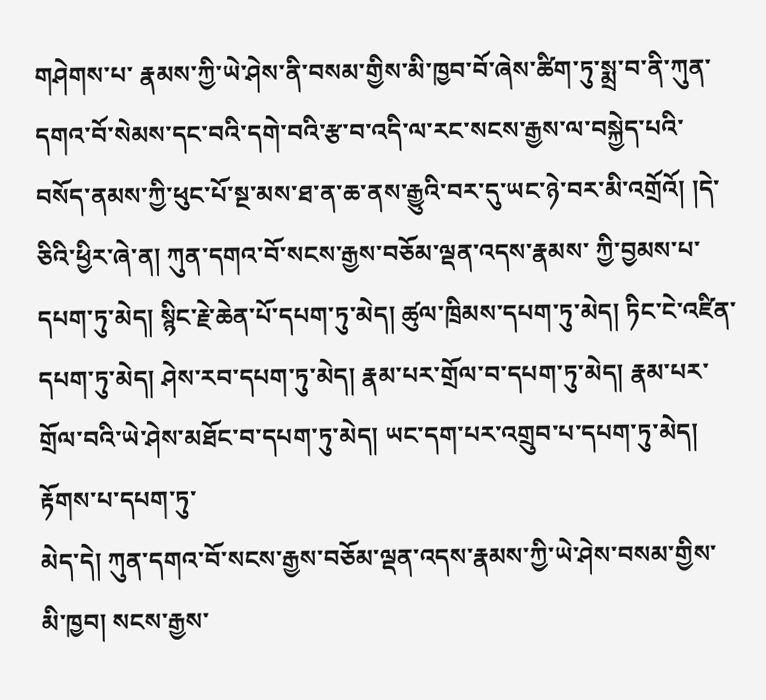གཤེགས་པ་ རྣམས་ཀྱི་ཡེ་ཤེས་ནི་བསམ་གྱིས་མི་ཁྱབ་བོ་ཞེས་ཚིག་ཏུ་སྨྲ་བ་ནི་ཀུན་དགའ་བོ་སེམས་དང་བའི་དགེ་བའི་རྩ་བ་འདི་ལ་རང་སངས་རྒྱས་ལ་བསྐྱེད་པའི་བསོད་ནམས་ཀྱི་ཕུང་པོ་སྔ་མས་ཐ་ན་ཆ་ནས་རྒྱུའི་བར་དུ་ཡང་ཉེ་བར་མི་འགྲོའོ། །དེ་ཅིའི་ཕྱིར་ཞེ་ན། ཀུན་དགའ་བོ་སངས་རྒྱས་བཅོམ་ལྡན་འདས་རྣམས་ ཀྱི་བྱམས་པ་དཔག་ཏུ་མེད། སྙིང་རྗེ་ཆེན་པོ་དཔག་ཏུ་མེད། ཚུལ་ཁྲིམས་དཔག་ཏུ་མེད། ཏིང་ངེ་འཛིན་དཔག་ཏུ་མེད། ཤེས་རབ་དཔག་ཏུ་མེད། རྣམ་པར་གྲོལ་བ་དཔག་ཏུ་མེད། རྣམ་པར་གྲོལ་བའི་ཡེ་ཤེས་མཐོང་བ་དཔག་ཏུ་མེད། ཡང་དག་པར་འགྲུབ་པ་དཔག་ཏུ་མེད། རྟོགས་པ་དཔག་ཏུ་
མེད་དེ། ཀུན་དགའ་བོ་སངས་རྒྱས་བཅོམ་ལྡན་འདས་རྣམས་ཀྱི་ཡེ་ཤེས་བསམ་གྱིས་མི་ཁྱབ། སངས་རྒྱས་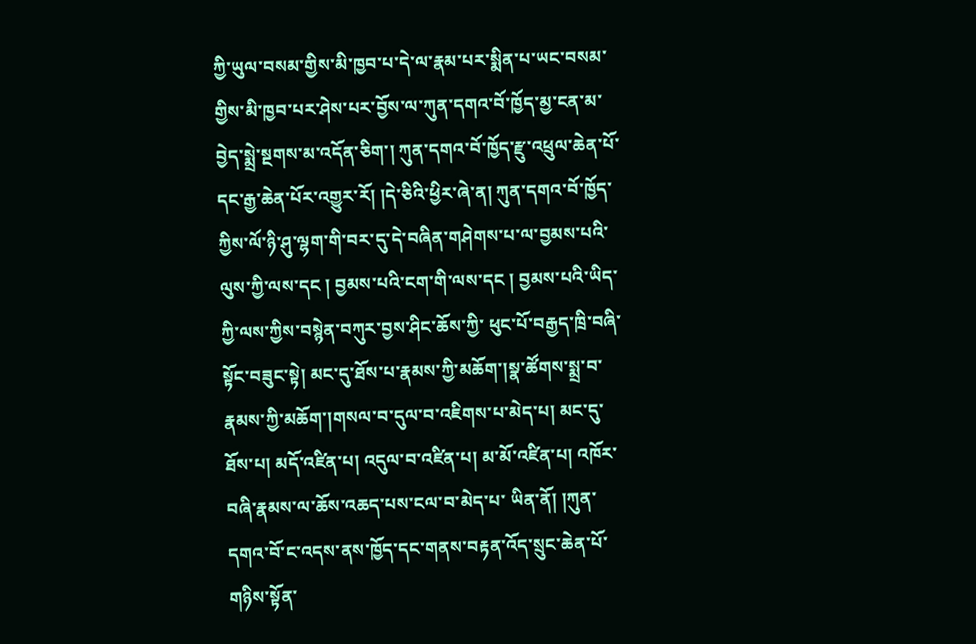ཀྱི་ཡུལ་བསམ་གྱིས་མི་ཁྱབ་པ་དེ་ལ་རྣམ་པར་སྨིན་པ་ཡང་བསམ་གྱིས་མི་ཁྱབ་པར་ཤེས་པར་བྱོས་ལ་ཀུན་དགའ་བོ་ཁྱོད་མྱ་ངན་མ་བྱེད་སྨྲེ་སྔགས་མ་འདོན་ཅིག་། ཀུན་དགའ་བོ་ཁྱོད་རྫུ་འཕྲུལ་ཆེན་པོ་དང་རྒྱ་ཆེན་པོར་འགྱུར་རོ། །དེ་ཅིའི་ཕྱིར་ཞེ་ན། ཀུན་དགའ་བོ་ཁྱོད་ཀྱིས་ལོ་ཉི་ཤུ་ལྷག་གི་བར་དུ་དེ་བཞིན་གཤེགས་པ་ལ་བྱམས་པའི་ལུས་ཀྱི་ལས་དང ། བྱམས་པའི་ངག་གི་ལས་དང ། བྱམས་པའི་ཡིད་ཀྱི་ལས་ཀྱིས་བསྙེན་བཀུར་བྱས་ཤིང་ཆོས་ཀྱི་ ཕུང་པོ་བརྒྱད་ཁྲི་བཞི་སྟོང་བཟུང་སྟེ། མང་དུ་ཐོས་པ་རྣམས་ཀྱི་མཆོག་།སྣ་ཚོགས་སྨྲ་བ་རྣམས་ཀྱི་མཆོག་།གསལ་བ་དུལ་བ་འཇིགས་པ་མེད་པ། མང་དུ་ཐོས་པ། མདོ་འཛིན་པ། འདུལ་བ་འཛིན་པ། མ་མོ་འཛིན་པ། འཁོར་བཞི་རྣམས་ལ་ཆོས་འཆད་པས་ངལ་བ་མེད་པ་ ཡིན་ནོ། །ཀུན་དགའ་བོ་ང་འདས་ནས་ཁྱོད་དང་གནས་བརྟན་འོད་སྲུང་ཆེན་པོ་གཉིས་སྟོན་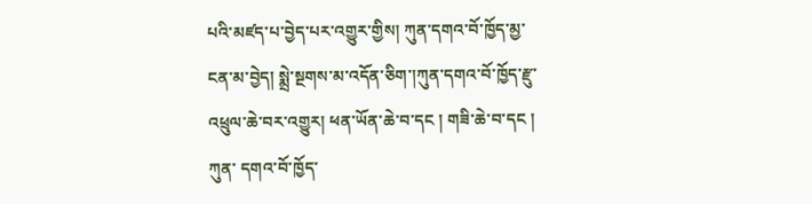པའི་མཛད་པ་བྱེད་པར་འགྱུར་གྱིས། ཀུན་དགའ་བོ་ཁྱོད་མྱ་ངན་མ་བྱེད། སྨྲེ་སྔགས་མ་འདོན་ཅིག་།ཀུན་དགའ་བོ་ཁྱོད་རྫུ་འཕྲུལ་ཆེ་བར་འགྱུར། ཕན་ཡོན་ཆེ་བ་དང ། གཟི་ཆེ་བ་དང ། ཀུན་ དགའ་བོ་ཁྱོད་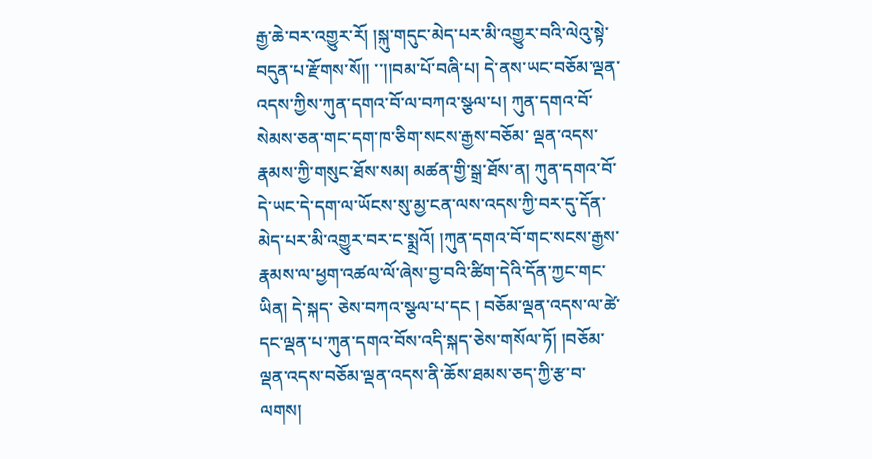རྒྱ་ཆེ་བར་འགྱུར་རོ། །སྐུ་གདུང་མེད་པར་མི་འགྱུར་བའི་ལེའུ་སྟེ་བདུན་པ་རྫོགས་སོ།། ་་།།བམ་པོ་བཞི་པ། དེ་ནས་ཡང་བཅོམ་ལྡན་འདས་ཀྱིས་ཀུན་དགའ་བོ་ལ་བཀའ་སྩལ་པ། ཀུན་དགའ་བོ་སེམས་ཅན་གང་དག་ཁ་ཅིག་སངས་རྒྱས་བཅོམ་ ལྡན་འདས་རྣམས་ཀྱི་གསུང་ཐོས་སམ། མཚན་གྱི་སྒྲ་ཐོས་ན། ཀུན་དགའ་བོ་དེ་ཡང་དེ་དག་ལ་ཡོངས་སུ་མྱ་ངན་ལས་འདས་ཀྱི་བར་དུ་དོན་མེད་པར་མི་འགྱུར་བར་ང་སྨྲའོ། །ཀུན་དགའ་བོ་གང་སངས་རྒྱས་རྣམས་ལ་ཕྱག་འཚལ་ལོ་ཞེས་བྱ་བའི་ཚིག་དེའི་དོན་ཀྱང་གང་ཡིན། དེ་སྐད་ ཅེས་བཀའ་སྩལ་པ་དང ། བཅོམ་ལྡན་འདས་ལ་ཚེ་དང་ལྡན་པ་ཀུན་དགའ་བོས་འདི་སྐད་ཅེས་གསོལ་ཏོ། །བཅོམ་ལྡན་འདས་བཅོམ་ལྡན་འདས་ནི་ཆོས་ཐམས་ཅད་ཀྱི་རྩ་བ་ལགས།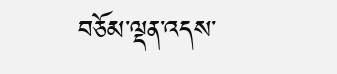བཅོམ་ལྡན་འདས་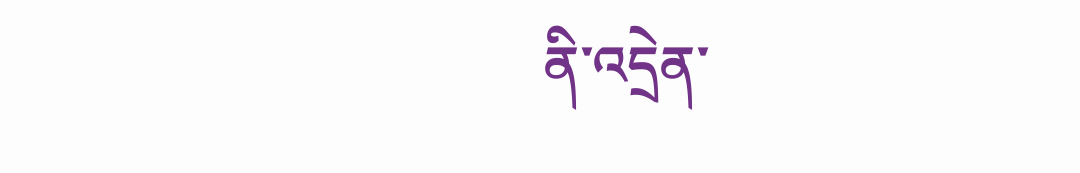ནི་འདྲེན་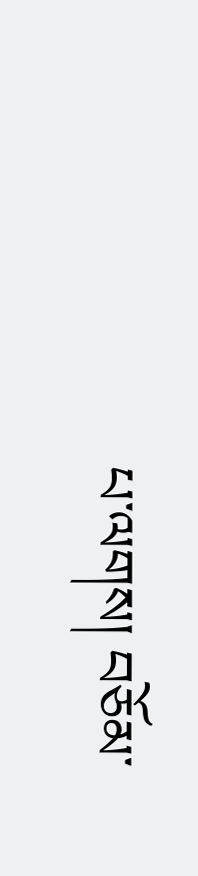པ་ལགས། བཅོམ་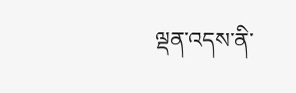ལྡན་འདས་ནི་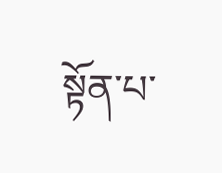སྟོན་པ་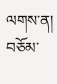ལགས་ན། བཅོམ་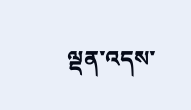ལྡན་འདས་